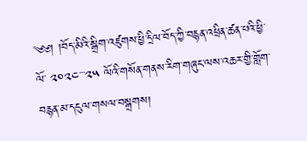༄༅། །བོད་མིའི་སྒྲིག་འཛུགས་ཕྱི་དྲིལ་བོད་ཀྱི་བརྙན་འཕྲིན་ཚན་པའི་ཕྱི་ལོ་ ༢༠༢༤་་་༢༥ ལོའི་གསོན་གནས་རིག་གཞུང་ལས་འཆར་གྱི་གློག་བརྙན་མ་དངུལ་གསལ་བསྒྲགས།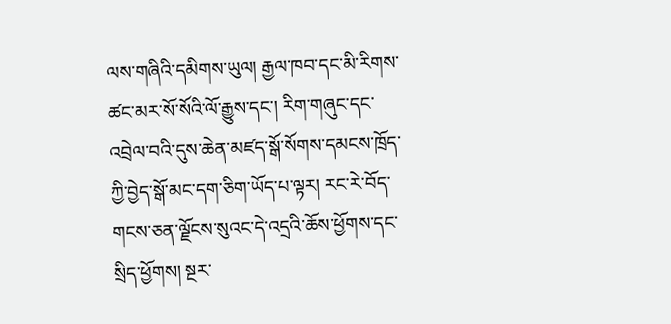ལས་གཞིའི་དམིགས་ཡུལ། རྒྱལ་ཁབ་དང་མི་རིགས་ཚང་མར་སོ་སོའི་ལོ་རྒྱུས་དང་། རིག་གཞུང་དང་འབྲེལ་བའི་དུས་ཆེན་མཛད་སྒོ་སོགས་དམངས་ཁྲོད་ཀྱི་བྱེད་སྒོ་མང་དག་ཅིག་ཡོད་པ་ལྟར། རང་རེ་བོད་གངས་ཅན་ལྗོངས་སུའང་དེ་འདྲའི་ཆོས་ཕྱོགས་དང་སྲིད་ཕྱོགས། སྔར་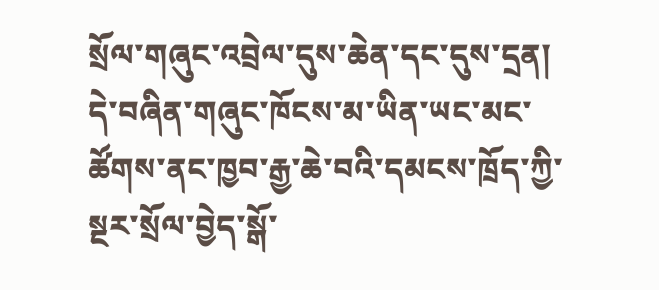སྲོལ་གཞུང་འབྲེལ་དུས་ཆེན་དང་དུས་དྲན། དེ་བཞིན་གཞུང་ཁོངས་མ་ཡིན་ཡང་མང་ཚོགས་ནང་ཁྱབ་རྒྱ་ཆེ་བའི་དམངས་ཁྲོད་ཀྱི་སྔར་སྲོལ་བྱེད་སྒོ་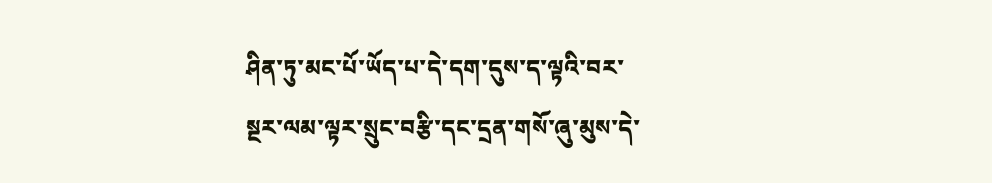ཤིན་ཏུ་མང་པོ་ཡོད་པ་དེ་དག་དུས་ད་ལྟའི་བར་སྔར་ལམ་ལྟར་སྲུང་བརྩི་དང་དྲན་གསོ་ཞུ་མུས་དེ་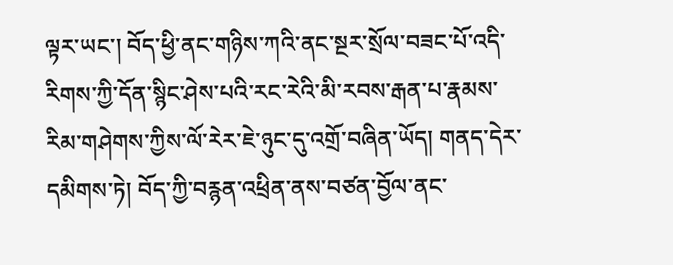ལྟར་ཡང་། བོད་ཕྱི་ནང་གཉིས་ཀའི་ནང་སྔར་སྲོལ་བཟང་པོ་འདི་རིགས་ཀྱི་དོན་སྙིང་ཤེས་པའི་རང་རེའི་མི་རབས་རྒན་པ་རྣམས་རིམ་གཤེགས་ཀྱིས་ལོ་རེར་ཇེ་ཉུང་དུ་འགྲོ་བཞིན་ཡོད། གནད་དེར་དམིགས་ཏེ། བོད་ཀྱི་བརྙན་འཕྲིན་ནས་བཙན་བྱོལ་ནང་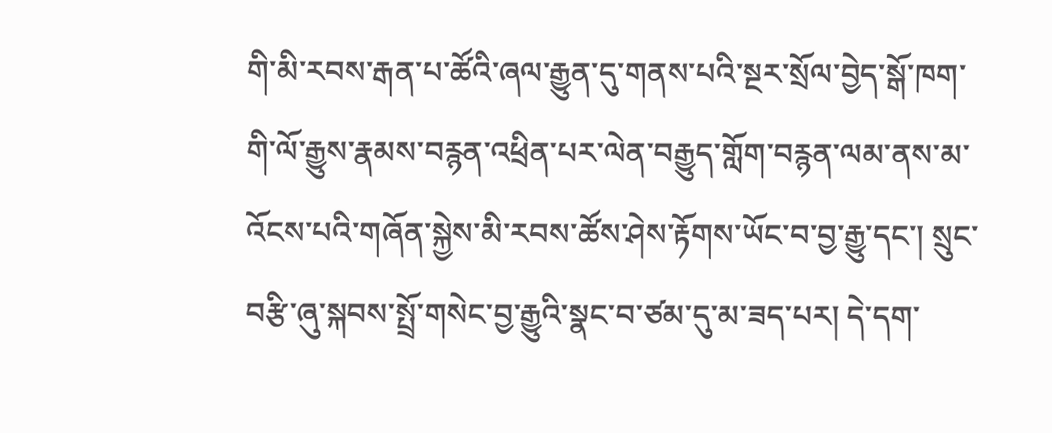གི་མི་རབས་རྒན་པ་ཚོའི་ཞལ་རྒྱུན་དུ་གནས་པའི་སྔར་སྲོལ་བྱེད་སྒོ་ཁག་གི་ལོ་རྒྱུས་རྣམས་བརྙན་འཕྲིན་པར་ལེན་བརྒྱུད་གློག་བརྙན་ལམ་ནས་མ་འོངས་པའི་གཞོན་སྐྱེས་མི་རབས་ཚོས་ཤེས་རྟོགས་ཡོང་བ་བྱ་རྒྱུ་དང་། སྲུང་བརྩི་ཞུ་སྐབས་སྤྲོ་གསེང་བྱ་རྒྱུའི་སྣང་བ་ཙམ་དུ་མ་ཟད་པར། དེ་དག་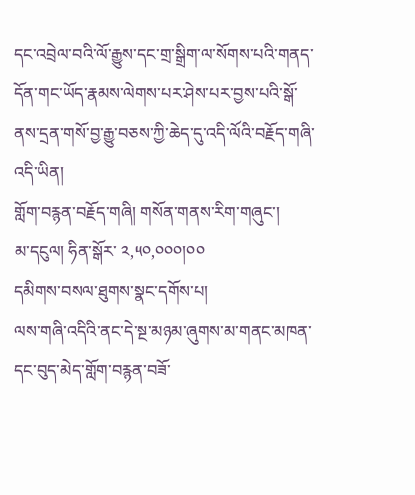དང་འབྲེལ་བའི་ལོ་རྒྱུས་དང་གྲ་སྒྲིག་ལ་སོགས་པའི་གནད་དོན་གང་ཡོད་རྣམས་ལེགས་པར་ཤེས་པར་བྱས་པའི་སྒོ་ནས་དྲན་གསོ་བྱ་རྒྱུ་བཅས་ཀྱི་ཆེད་དུ་འདི་ལོའི་བརྗོད་གཞི་འདི་ཡིན།
གློག་བརྙན་བརྗོད་གཞི། གསོན་གནས་རིག་གཞུང་།
མ་དངུལ། ཧིན་སྒོར་ ༢,༥༠,༠༠༠།༠༠
དམིགས་བསལ་ཐུགས་སྣང་དགོས་པ།
ལས་གཞི་འདིའི་ནང་དེ་སྔ་མཉམ་ཞུགས་མ་གནང་མཁན་དང་བུད་མེད་གློག་བརྙན་བཟོ་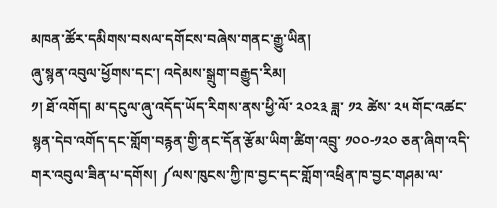མཁན་ཚོར་དམིགས་བསལ་དགོངས་བཞེས་གནང་རྒྱུ་ཡིན།
ཞུ་སྙན་འབུལ་ཕྱོགས་དང་། འདེམས་སྒྲུག་བརྒྱུད་རིམ།
༡། ཐོ་འགོད། མ་དངུལ་ཞུ་འདོད་ཡོད་རིགས་ནས་ཕྱི་ལོ་ ༢༠༢༣ ཟླ་ ༡༢ ཚེས་ ༢༥ གོང་འཚང་སྙན་དེབ་འགོད་དང་གློག་བརྙན་གྱི་ནང་དོན་རྩོམ་ཡིག་ཚིག་འབྲུ་ ༡༠༠-༡༢༠ ཅན་ཞིག་འདི་གར་འབུལ་ཟིན་པ་དགོས། ༼ལས་ཁུངས་ཀྱི་ཁ་བྱང་དང་གློག་འཕྲིན་ཁ་བྱང་གཤམ་ལ་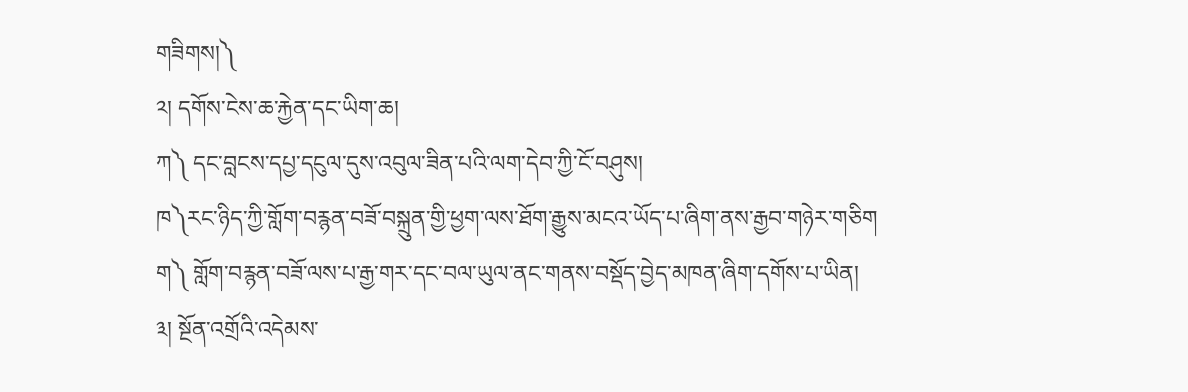གཟིགས།༽
༢། དགོས་ངེས་ཆ་རྐྱེན་དང་ཡིག་ཆ།
ཀ༽ དང་བླངས་དཔྱ་དངུལ་དུས་འབུལ་ཟིན་པའི་ལག་དེབ་ཀྱི་ངོ་བཤུས།
ཁ༽རང་ཉིད་ཀྱི་གློག་བརྙན་བཟོ་བསྐྲུན་གྱི་ཕྱག་ལས་ཐོག་རྒྱུས་མངའ་ཡོད་པ་ཞིག་ནས་རྒྱབ་གཉེར་གཅིག
ག༽ གློག་བརྙན་བཟོ་ལས་པ་རྒྱ་གར་དང་བལ་ཡུལ་ནང་གནས་བསྡོད་བྱེད་མཁན་ཞིག་དགོས་པ་ཡིན།
༣། སྔོན་འགྲོའི་འདེམས་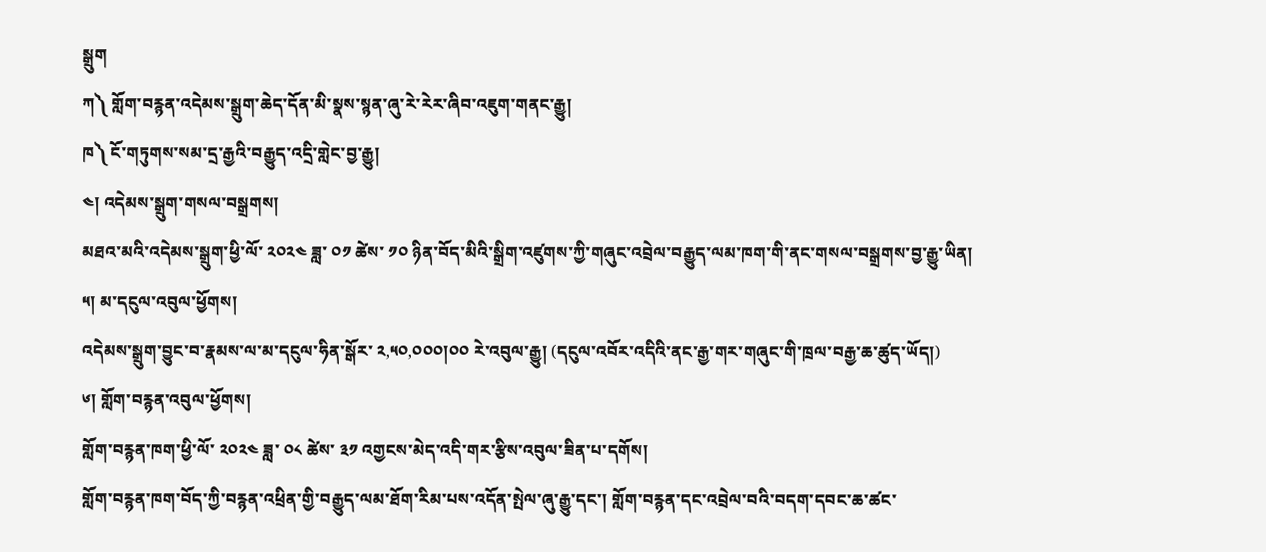སྒྲུག
ཀ༽ གློག་བརྙན་འདེམས་སྒྲུག་ཆེད་དོན་མི་སྣས་སྙན་ཞུ་རེ་རེར་ཞིབ་འཇུག་གནང་རྒྱུ།
ཁ༽ ངོ་གཏུགས་སམ་དྲ་རྒྱའི་བརྒྱུད་འདྲི་གླེང་བྱ་རྒྱུ།
༤། འདེམས་སྒྲུག་གསལ་བསྒྲགས།
མཐའ་མའི་འདེམས་སྒྲུག་ཕྱི་ལོ་ ༢༠༢༤ ཟླ་ ༠༡ ཚེས་ ༡༠ ཉིན་བོད་མིའི་སྒྲིག་འཛུགས་ཀྱི་གཞུང་འབྲེལ་བརྒྱུད་ལམ་ཁག་གི་ནང་གསལ་བསྒྲགས་བྱ་རྒྱུ་ཡིན།
༥། མ་དངུལ་འབུལ་ཕྱོགས།
འདེམས་སྒྲུག་བྱུང་བ་རྣམས་ལ་མ་དངུལ་ཧིན་སྒོར་ ༢,༥༠,༠༠༠།༠༠ རེ་འབུལ་རྒྱུ། (དངུལ་འབོར་འདིའི་ནང་རྒྱ་གར་གཞུང་གི་ཁྲལ་བརྒྱ་ཆ་ཚུད་ཡོད།)
༦། གློག་བརྙན་འབུལ་ཕྱོགས།
གློག་བརྙན་ཁག་ཕྱི་ལོ་ ༢༠༢༤ ཟླ་ ༠༨ ཚེས་ ༣༡ འགྱངས་མེད་འདི་གར་རྩིས་འབུལ་ཟིན་པ་དགོས།
གློག་བརྙན་ཁག་བོད་ཀྱི་བརྙན་འཕྲིན་གྱི་བརྒྱུད་ལམ་ཐོག་རིམ་པས་འདོན་སྤེལ་ཞུ་རྒྱུ་དང་། གློག་བརྙན་དང་འབྲེལ་བའི་བདག་དབང་ཆ་ཚང་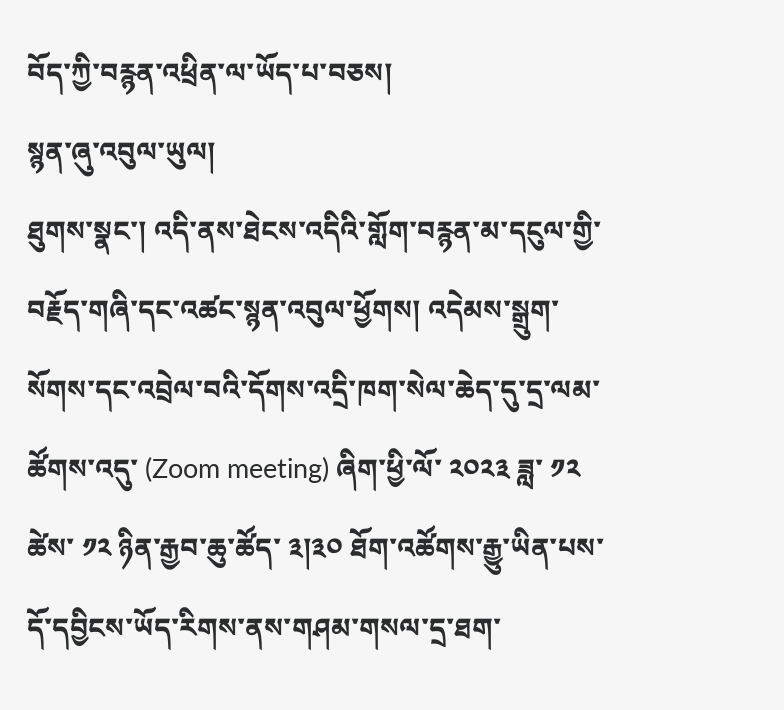བོད་ཀྱི་བརྙན་འཕྲིན་ལ་ཡོད་པ་བཅས།
སྙན་ཞུ་འབུལ་ཡུལ།
ཐུགས་སྣང་། འདི་ནས་ཐེངས་འདིའི་གློག་བརྙན་མ་དངུལ་གྱི་བརྗོད་གཞི་དང་འཚང་སྙན་འབུལ་ཕྱོགས། འདེམས་སྒྲུག་སོགས་དང་འབྲེལ་བའི་དོགས་འདྲི་ཁག་སེལ་ཆེད་དུ་དྲ་ལམ་ཚོགས་འདུ་ (Zoom meeting) ཞིག་ཕྱི་ལོ་ ༢༠༢༣ ཟླ་ ༡༢ ཚེས་ ༡༢ ཉིན་རྒྱབ་ཆུ་ཚོད་ ༣།༣༠ ཐོག་འཚོགས་རྒྱུ་ཡིན་པས་དོ་དབྱིངས་ཡོད་རིགས་ནས་གཤམ་གསལ་དྲ་ཐག་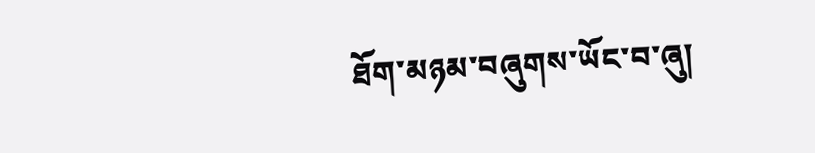ཐོག་མཉམ་བཞུགས་ཡོང་བ་ཞུ།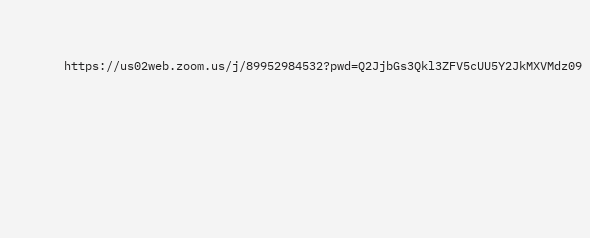https://us02web.zoom.us/j/89952984532?pwd=Q2JjbGs3Qkl3ZFV5cUU5Y2JkMXVMdz09